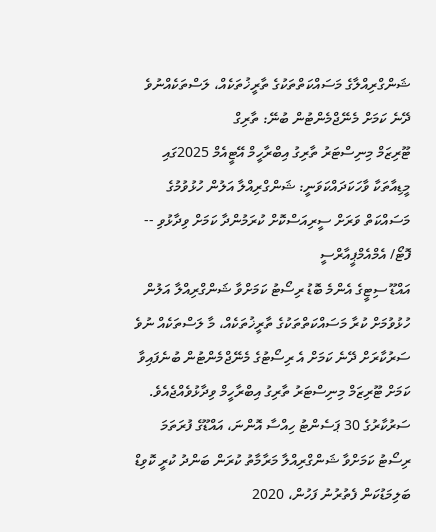ޝަންގްރިއްލާގެ މަސައްކަތްތަކުގެ ތާރީޚުތަކެއް، ލަސްތަކެއްނުވެ ދޭނެ ކަމަށް މެނޭޖްމެންޓުން ބުނޭ: ތާރިގް
ޓޫރިޒަމް މިނިސްޓަރު ތާރިގު އިބްރާހީމް އޭޓީއެމް 2025ގައި މީޑިއާތަކާ ވާހަކަދައްކަވަނީ: ޝަންގްރިއްލާ އަލުން ހުޅުވުމުގެ މަސައްކަތް ވަރަށް ސީރިއަސްކޮށް ކުރަމުންދާ ކަމަށް ވިދާޅުވި -- ފޮޓޯ/ އެމްއެމްޕީއާރްސީ
އައްޑޫ ސިޓީގެ އެންމެ ބޮޑު ރިސޯޓު ކަމަށްވާ ޝަންގްރިއްލާ އަލުން ހުޅުވުމަށް ކުރާ މަސައްކަތްތަކުގެ ތާރީޚުތަކެއް، މާ ލަސްތަކެއް ނުވެ ސަރުކާރަށް ދޭނެ ކަމަށް އެ ރިސޯޓުގެ މެނޭޖްމެންޓުން ބުނެފައިވާ ކަމަށް ޓޫރިޒަމް މިނިސްޓަރު ތާރިގު އިބްރާހީމް ވިދާޅުވެއްޖެއެވެ.
ސަރުކާރުގެ 30 ޕަސެންޓު ހިއްސާ އޮންނަ، އައްޑޫގެ ފުރަތަމަ ރިސޯޓު ކަމަށްވާ ޝަންގްރިއްލާ މަރާމާތު ކުރަން ބަންދު ކުރީ ކޮވިޑް ބަލިމަޑުކަން ފެތުރުނު ފަހުން، 2020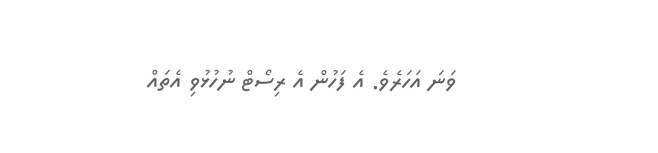ވަނަ އަހަރެވެ. އެ ފަހުން އެ ރިސޯޓް ނުހުޅުވި އެތައް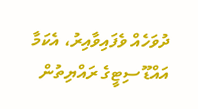ދުވަހެއް ވެފައިވާއިރު، އެކަމާ އައްޑޫ ސިޓީގެ ރައްޔިތުން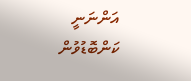އަންނަނީ ކަންބޮޑުވުން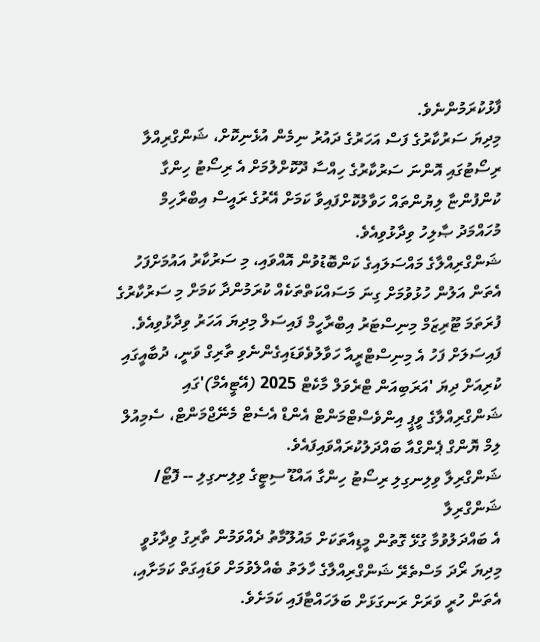ފާޅުކުރަމުންނެވެ.
މިދިޔަ ސަރުކާރުގެ ފަސް އަހަރުގެ ދައުރު ނިމެން އުޅެނިކޮށް، ޝަންގްރިއްލާ ރިސޯޓުގައި އޮންނަ ސަރުކާރުގެ ހިއްސާ ދޫކޮށްލުމަށް އެ ރިސޯޓު ހިންގާ ކުންފުންޏާ ލިޔުންތައް ހަވާލުކޮށްފައިވާ ކަމަށް އޭރުގެ ރައީސް އިބްރާހިމް މުހައްމަދު ޞާލިހު ވިދާޅުވިއެވެ.
ޝަންގްރިއްލާގެ މައްސަލައިގެ ކަންބޮޑުވުން އޮއްވައި، މި ސަރުކާރު އައުމަށްފަހު އެތަން އަލުން ހުޅުވުމަށް ގިނަ މަސައްކަތްތަކެއް ކުރަމުންދާ ކަމަށް މި ސަރުކާރުގެ ފުރަތަމަ ޓޫރިޒަމް މިނިސްޓަރު އިބްރާހީމް ފައިސަލް މިދިޔަ އަހަރު ވިދާޅުވިއެވެ.
ފައިސަލަށް ފަހު އެ މިނިސްޓްރީއާ ހަވާލުވެވަޑައިގެންނެވި ތާރިގް ވަނީ، ދުބާއީގައި ކުރިއަށް ދިޔަ 'އަރަބިއަން ޓްރެވަލް މާކެޓް 2025 (އޭޓީއެމް)'ގައި ޝަންގްރިއްލާގެ ވީޕީ އިންވެސްޓްމަންޓް އެންޑް އެސެޓް މެނޭޖްމަންޓް، ސެމިއުލް ލިމް ޔޮންގް ޕެންގްއާ ބައްދަލުކުރައްވައިފައެވެ.
ޝަންގްރިލާ ވިލިނގިލި ރިސޯޓު ހިންގާ އައްޑޫ ސިޓީގެ ވިލިނގިލި -- ފޮޓޯ/ ޝަންގްރިލާ
އެ ބައްދަލުވުމާ ގުޅޭ ގޮތުން މީޑިއާތަކަށް މައުލޫމާތު ދެއްވަމުން ތާރިގު ވިދާޅުވީ މިދިޔަ ރޯދަ މަސްތެރޭ ޝަންގްރިއްލާގެ ހާލަތު ބެއްލެވުމަށް ވަޑައިގަތް ކަމަށާއި، އެތަން ހުރީ ވަރަށް ރަނގަޅަށް ބަލަހައްޓާފައި ކަމަށެވެ.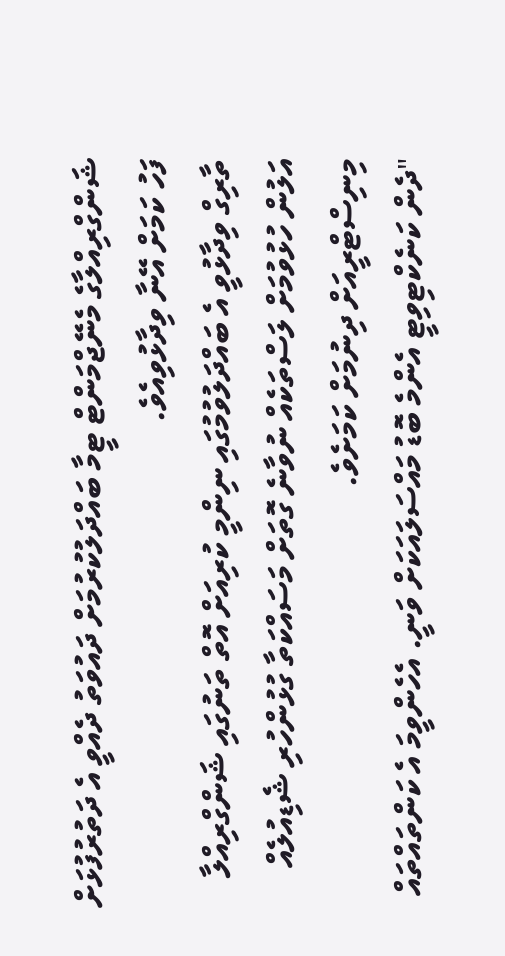ޝަންގްރިއްލާގެ މެނޭޖްމަންޓް ޓީމާ ބައްދަލުކުރުމަށް ދައުވަތު ދެއްވީ އެ ދަތުރުފުޅަށް ފަހު ކަމަށް އޭނާ ވިދާޅުވިއެވެ.
ތާރިގް ވިދާޅުވީ އެ ބައްދަލުވުމުގައި ނިންމީ ކުރިއަށް އޮތް ތަނުގައި ޝަންގްރިއްލާ އަލުން ހުޅުވުމަށް ލަސްތަކެއް ނުވާނެ ގޮތަށް މަސައްކަތާ ގުޅުންހުރި ޝެޑިއުލެއް މިނިސްޓްރީއަށް ދިނުމަށް ކަމަށެވެ.
"ދެން ކަނެކްޓިވިޓީ އެންމެ ބޮޑު މައްސަލައަކަށް ވަނީ. އެހެންވީމަ އެ ކަންތައްތައް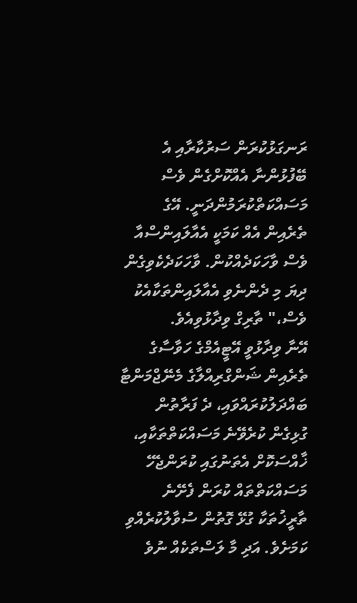ރަނގަޅުކުރަން ސަރުކާރާއި އެ ބޭފުޅުންނާ އެއްކޮށްގެން ވެސް މަސައްކަތްކުރަމުންދަނީ. އޭގެ ތެރެއިން އެއް ކަމަކީ އެއާލައިންސްއާ ވެސް ވާހަކަދެއްކުން. ވާހަކަދެކެވިގެން ދިޔަ މި ދެންނެވި އެއާލައިންތަކާއެކު ވެސް،" ތާރިގް ވިދާޅުވިއެވެ.
އޭނާ ވިދާޅުވީ އޭޓީއެމްގެ ހަވާސާގެ ތެރެއިން ޝަންގްރިއްލާގެ މެނޭޖްމަންޓާ ބައްދަލުކުރައްވައި، ދެ ފަރާތުން ގުޅިގެން ކުރެވޭނެ މަސައްކަތްތަކާއި، ޚާއްސަކޮށް އެތަނުގައި ކުރަންޖެހޭ މަސައްކަތްތައް ކުރަން ފެށޭނެ ތާރީޚުތަކާ ގުޅޭ ގޮތުން ސުވާލުކުރެއްވި ކަމަށެވެ. އަދި މާ ލަސްތަކެއް ނުވެ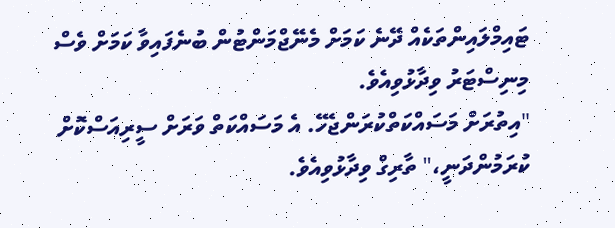ޓައިމްލައިންތަކެއް ދޭނެ ކަމަށް މެނޭޖްމަންޓުން ބުނެފައިވާ ކަމަށް ވެސް މިނިސްޓަރު ވިދާޅުވިއެވެ.
"އިތުރަށް މަސައްކަތްކުރަންޖެހޭ. އެ މަސައްކަތް ވަރަށް ސީރިއަސްކޮށް ކުރަމުންދަނީ،" ތާރިގް ވިދާޅުވިއެވެ.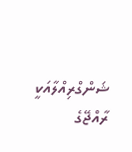ޝަންގްރިއްލާއަކީ ރާއްޖޭގެ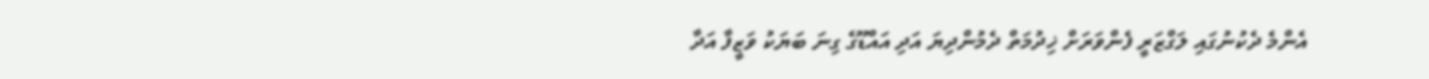އެންމެ ދެކުނުގައި ލަގްޒަރީ ފެންވަރަށް ޚިދުމަތް ދެމުންދިޔަ އަދި އައްޑޫގެ ގިނަ ބަޔަކު ވަޒީފާ އަދާ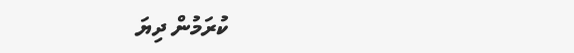ކުރަމުން ދިޔަ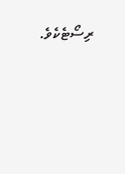ރިސޯޓެކެވެ.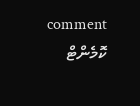comment ކޮމެންޓް